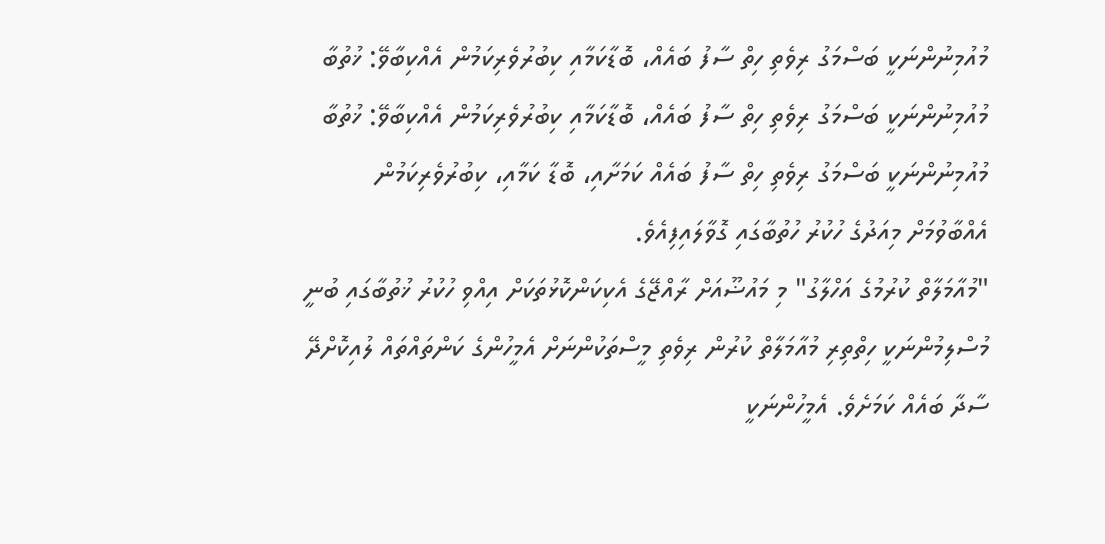މުއުމިނުންނަކީ ބަސްމަގު ރިވެތި ހިތް ސާފު ބައެއް، ބޮޑާކަމާއި ކިބުރުވެރިކަމުން އެއްކިބާވޭ: ޚުތުބާ
މުއުމިނުންނަކީ ބަސްމަގު ރިވެތި ހިތް ސާފު ބައެއް، ބޮޑާކަމާއި ކިބުރުވެރިކަމުން އެއްކިބާވޭ: ޚުތުބާ
މުއުމިނުންނަކީ ބަސްމަގު ރިވެތި ހިތް ސާފު ބައެއް ކަމަށާއި، ބޮޑާ ކަމާއި، ކިބުރުވެރިކަމުން އެއްބާވުމަށް މިއަދުގެ ހުކުރު ހުތުބާގައި ގޮވާލައިފިއެވެ.
"މުއާމަލާތް ކުރުމުގެ އަހްލާގު" މި މައުޟޫއަށް ރާއްޖޭގެ އެކިކަންކޮޅުތަކަށް އިއްވި ހުކުރު ޚުތުބާގައި ބުނީ މުސްލިމުންނަކީ ހިތްތިރި މުއާމަލާތް ކުރުން ރިވެތި މީސްތަކުންނަށް އެމީހުންގެ ކަންތައްތައް ލުއިކޮށްދޭ ސާދާ ބައެއް ކަމަށެވެ. އެމީހުންނަކީ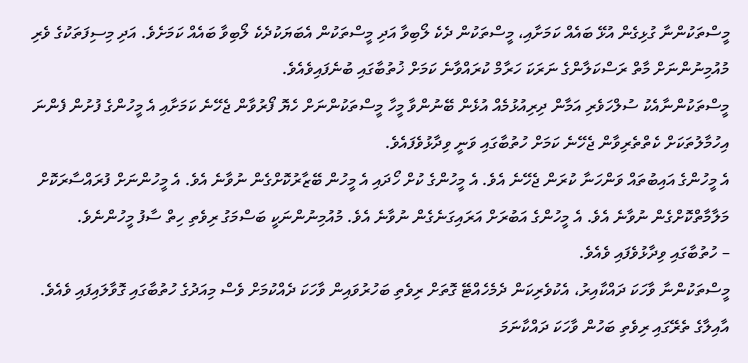މީސްތަކުންނާ ގުޅިގެން އުޅޭ ބައެއް ކަމަށާއި، މީސްތަކުން ދެކެ ލޯބިވާ އަދި މީސްތަކުން އެބަޔަކުދެކެ ލޯބިވާ ބައެއް ކަމަށެވެ. އަދި މިސިފަތަކުގެ ވެރި މުއުމިނުންނަށް މާތް ރަސްކަލާންގެ ނަރަކަ ހަރާމް ކުރައްވާނެ ކަމަށް ޚުތުބާގައި ބުނެފައިވެއެވެ.
މީސްތަކުންނާއެކު ސުލްހަވެރި އަމާން ދިރިއުޅުމެއް އުޅެން ބޭނުންވާ މީހާ މީސްތަކުންނަށް ހެޔޮ ފޯރުވާން ޖެހޭނެ ކަމަށާއި އެ މީހުންގެ ފުށުން ފެންނަ އިހުމާލުތަކަށް ކެތްތެރިވާން ޖެހޭނެ ކަމަށް ހުތުބާގައި ވަނީ ވިދާޅުވެފައެވެ.
އެ މީހުންގެ އައިބުތައް ވަންހަނާ ކުރަން ޖެހޭނެ އެވެ. އެ މީހުންގެ ކުށް ހޯދައި އެ މީހުން ބޭޒާރުކޮށްގެން ނުވާނެ އެވެ. އެ މީހުންނަށް ފުރައްސާރަކޮށް މަލާމާތްކޮށްގެން ނުވާނެ އެވެ. އެ މީހުންގެ އަބުރަށް އަރައިގަނެގެން ނުވާނެ އެވެ. މުއުމިނުންނަކީ ބަސްމަގު ރިވެތި ހިތް ސާފު މީހުންނެވެ.
– ހުތުބާގައި ވިދާޅުވެފައި ވެއެވެ.
މީސްތަކުންނާ ވާހަކަ ދައްކާއިރު، އެކުވެރިކަން ދެމެހެއްޓޭ ގޮތަށް ރިވެތި ބަހުރުވައިން ވާހަކަ ދެއްކުމަށް ވެސް މިއަދުގެ ހުތުބާގައި ގޮވާލައިފައި ވެއެވެ.
އާއިލާގެ ތެރޭގައި ރިވެތި ބަހުން ވާހަކަ ދައްކާނަމަ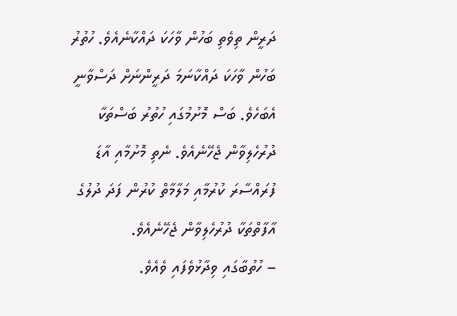ދަރީން ތިވެތި ބަހުން ވާހަކަ ދައްކާނެއެވެ. ހުތުރު ބަހުން ވާހަކަ ދައްކާނަމަ ދަރީންނަށް ދަސްވާނީ އެބަހެވެ. ބަސް މޮށުމުގައި ހުތުރު ބަސްތަކާ ދުރުހެލިވާން ޖެހޭނެއެވެ. ނެތި މޮށުމާއި އާޑަ ފުރައްސާރަ ކުރުމާއި މަލާމާތް ކުރުން ފަދަ ދުލުގެ އާފާތްތަކާ ދުރުހެލިވާން ޖެހޭނެއެވެ.
– ހުތުބާގައި ވިދާޅުވެފައި ވެއެވެ.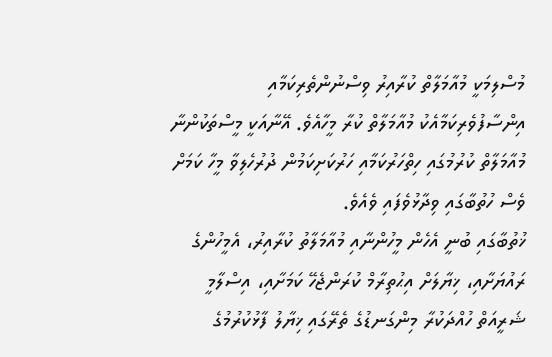މުސްލިމަކީ މުއާމަލާތް ކުރާއިރު ވިސްނުންތެރިކަމާއި އިންސާފުވެރިކަމާއެކު މުއާމަލާތް ކުރާ މީހާއެވެ. އޭނާއަކީ މީސްތަކުންނާ މުއާމަލާތް ކުރުމުގައި ހިތްހަރުކަމާއި ހަރުކަށިކަމުން ދުރުހެލިވާ މީހާ ކަމަށް ވެސް ހުތުބާގައި ވިދާޅުވެފައި ވެއެވެ.
ޚުތުބާގައި ބުނީ އެހެން މީހުންނާއި މުއާމަލާތު ކުރާއިރު، އެމީހުންގެ ރައުޔަށާއި، ޚިޔާލަށް އިޙުތިރާމް ކުރަންޖެހޭ ކަމަށާއި، އިސްލާމީ ޝަރީއަތް ހުއްދަކުރާ މިންގަނޑުގެ ތެރޭގައި ޚިޔާލު ފާޅުކުރުމުގެ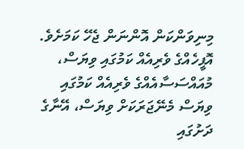މިނިވަންކަން އޮންނަން ޖެހޭ ކަމަށެވެ. އޮފީހެއްގެ ވެރިއެއް ކަމުގައި ވިޔަސް، މުއައްސަސާއެއްގެ ވެރިއެއް ކަމުގައި ވިޔަސް މެނޭޖަރަކަށް ވިޔަސް، އޭނާގެ ދަށުގައި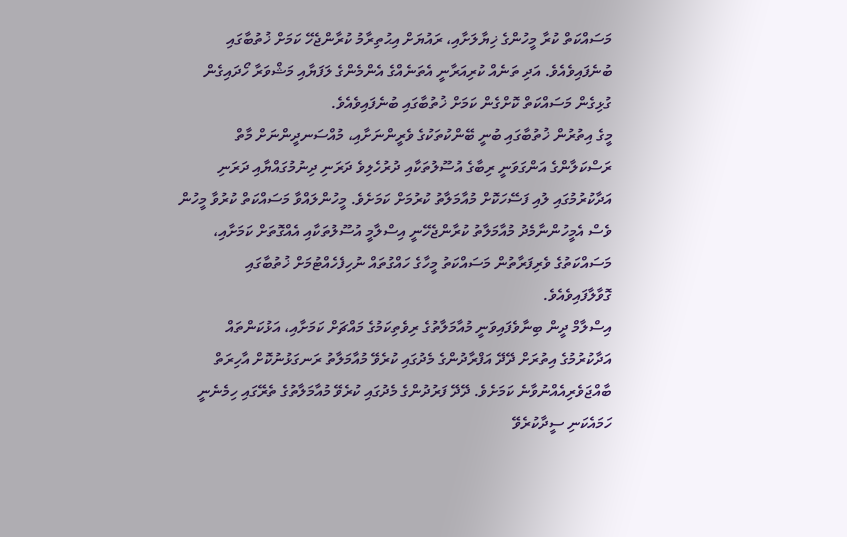މަސައްކަތް ކުރާ މީހުންގެ ޚިޔާލަށާއި، ރައުޔަށް އިޙުތިރާމު ކުރާންޖެހޭ ކަމަށް ޚުތުބާގައި ބުނެފައިވެއެވެ. އަދި ތަނެއް ކުރިއަރާނީ އެތަނެއްގެ އެންމެންގެ ލަފަޔާއި މަޝްވަރާ ހޯދައިގެން ގުޅިގެން މަސައްކަތް ކޮށްގެން ކަމަށް ޚުތުބާގައި ބުނެފައިވެއެވެ.
މީގެ އިތުރުން ޚުތުބާގައި ބުނީ ބޭންކުތަކުގެ ވެރީންނަށާއި، މުއްސަނދީންނަށް މާތް ރަސްކަލާންގެ އަންގަވަނީ ރިބާގެ އުސޫލުތަކާއި ދުރުހެލިވެ ދަރަނި ދިނުމުގައްޔާއި ދަރަނި އަދާކުރުމުގައި ލުއި ފަސޭހަކޮށް މުއާމަލާތު ކުރުމަށް ކަމަށެވެ. މީހުންލައްވާ މަސައްކަތް ކުރުވާ މީހުން ވެސް އެމީހުންނާމެދު މުއާމަލާތު ކުރާންޖެހޭނީ އިސްލާމީ އުސޫލުތަކާއި އެއްގޮތަށް ކަމަށާއި، މަސައްކަތުގެ ވެރިފަރާތުން މަސައްކަތު މީހާގެ ހައްގުތައް ނުހިފެހެއްޓުމަށް ޚުތުބާގައި ގޮވާލާފައިވެއެވެ.
އިސްލާމް ދީން ބިނާވެފައިވަނީ މުއާމަލާތުގެ ރިވެތިކަމުގެ މައްޗަށް ކަމަށާއި، އަޅުކަންތައް އަދާކުރުމުގެ އިތުރަށް ދޭދޭ އަފްރާދުންގެ މެދުގައި ކުރެވޭ މުއާމަލާތު ރަނގަޅުނުކޮށް އާހިރަތް ބާއްޖަވެރިއެއްނުވާނެ ކަމަށެވެ. ދޭދޭ ފަރުދުންގެ މެދުގައި ކުރެވޭ މުއާމަލާތުގެ ތެރޭގައި ހިމެނެނީ ހަމައެކަނި ސީދާކުރެވޭ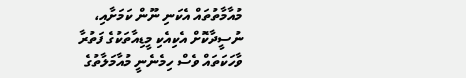މުއާމާތުތައް އެކަނި ނޫން ކަމަށާއި، ނުސީދާކޮށް އެކިއެކި މީޑިއާތަކުގެ ފަތުރާ ވާހަކަތައް ވެސް ހިމެނެނީ މުއާމަލާތުގެ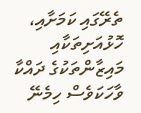ތެރޭގައި ކަމަށާއި، ހޮޅުއަށިތަކާއި މައިޒާންތަކުގެ ދައްކާ ވާހަކަވެސް ހިމެނޭ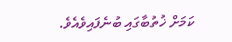ކަމަށް ޚުތުބާގައި ބުނެފައިވެއެވެ.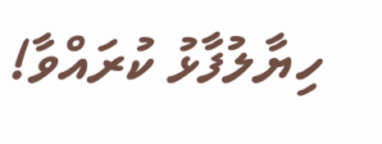ހިޔާލުފާޅު ކުރައްވާ!